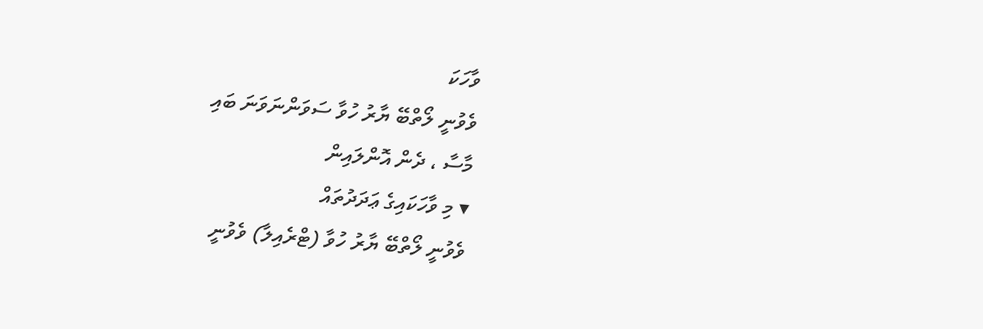ވާހަކަ
ވެވުނީ ލޯތްބޭ ޔާރު ހުވާ ސަވަންނަވަނަ ބައި
މާސާ ، ދެން އޮންލައިން
▾ މި ވާހަކައިގެ ޢަދަދުތައް
ވެވުނީ ލޯތްބޭ ޔާރު ހުވާ (ޓްރެއިލާ) ވެވުނީ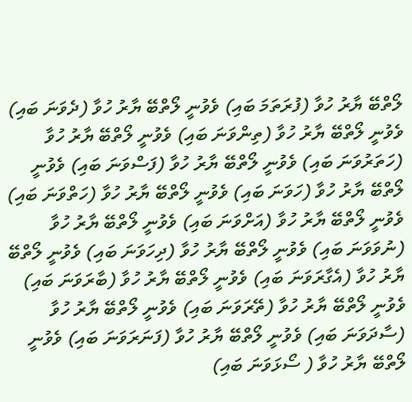ލޯތްބޭ ޔާރު ހުވާ (ފުރަތަމަ ބައި) ވެވުނީ ލޯތްބޭ ޔާރު ހުވާ (ދެވަނަ ބައި) ވެވުނީ ލޯތްބޭ ޔާރު ހުވާ (ތިންވަނަ ބައި) ވެވުނީ ލޯތްބޭ ޔާރު ހުވާ (ހަތަރުވަނަ ބައި) ވެވުނީ ލޯތްބޭ ޔާރު ހުވާ (ފަސްވަނަ ބައި) ވެވުނީ ލޯތްބޭ ޔާރު ހުވާ (ހަވަނަ ބައި) ވެވުނީ ލޯތްބޭ ޔާރު ހުވާ (ހަތްވަނަ ބައި) ވެވުނީ ލޯތްބޭ ޔާރު ހުވާ (އަށްވަނަ ބައި) ވެވުނީ ލޯތްބޭ ޔާރު ހުވާ (ނުވަވަނަ ބައި) ވެވުނީ ލޯތްބޭ ޔާރު ހުވާ (ދިހަވަނަ ބައި) ވެވުނީ ލޯތްބޭ ޔާރު ހުވާ (އެގާރަވަނަ ބައި) ވެވުނީ ލޯތްބޭ ޔާރު ހުވާ (ބާރަވަނަ ބައި) ވެވުނީ ލޯތްބޭ ޔާރު ހުވާ (ތޭރަވަނަ ބައި) ވެވުނީ ލޯތްބޭ ޔާރު ހުވާ (ސާދަވަނަ ބައި) ވެވުނީ ލޯތްބޭ ޔާރު ހުވާ (ފަނަރަވަނަ ބައި) ވެވުނީ ލޯތްބޭ ޔާރު ހުވާ ( ސޯޅަވަނަ ބައި)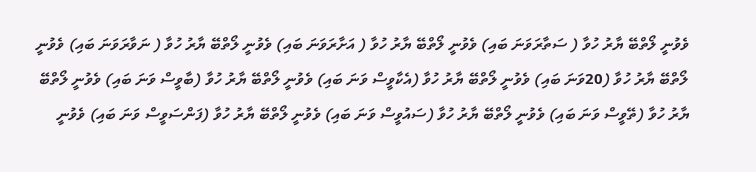ވެވުނީ ލޯތްބޭ ޔާރު ހުވާ ( ސަތާރަވަނަ ބައި) ވެވުނީ ލޯތްބޭ ޔާރު ހުވާ ( އަށާރަވަނަ ބައި) ވެވުނީ ލޯތްބޭ ޔާރު ހުވާ ( ނަވާރަވަނަ ބައި) ވެވުނީ ލޯތްބޭ ޔާރު ހުވާ (20ވަނަ ބައި) ވެވުނީ ލޯތްބޭ ޔާރު ހުވާ (އެކާވީސް ވަނަ ބައި) ވެވުނީ ލޯތްބޭ ޔާރު ހުވާ (ބާވީސް ވަނަ ބައި) ވެވުނީ ލޯތްބޭ ޔާރު ހުވާ (ތޭވީސް ވަނަ ބައި) ވެވުނީ ލޯތްބޭ ޔާރު ހުވާ (ސައުވީސް ވަނަ ބައި) ވެވުނީ ލޯތްބޭ ޔާރު ހުވާ (ފަންސަވީސް ވަނަ ބައި) ވެވުނީ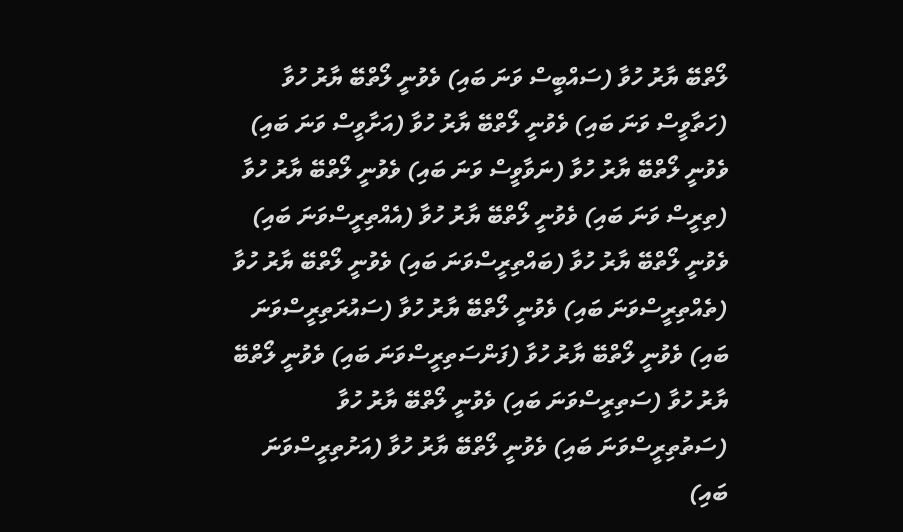ލޯތްބޭ ޔާރު ހުވާ (ސައްބީސް ވަނަ ބައި) ވެވުނީ ލޯތްބޭ ޔާރު ހުވާ (ހަތާވީސް ވަނަ ބައި) ވެވުނީ ލޯތްބޭ ޔާރު ހުވާ (އަށާވީސް ވަނަ ބައި) ވެވުނީ ލޯތްބޭ ޔާރު ހުވާ (ނަވާވީސް ވަނަ ބައި) ވެވުނީ ލޯތްބޭ ޔާރު ހުވާ (ތިރީސް ވަނަ ބައި) ވެވުނީ ލޯތްބޭ ޔާރު ހުވާ (އެއްތިރީސްވަނަ ބައި) ވެވުނީ ލޯތްބޭ ޔާރު ހުވާ (ބައްތިރީސްވަނަ ބައި) ވެވުނީ ލޯތްބޭ ޔާރު ހުވާ (ތެއްތިރީސްވަނަ ބައި) ވެވުނީ ލޯތްބޭ ޔާރު ހުވާ (ސައުރަތިރީސްވަނަ ބައި) ވެވުނީ ލޯތްބޭ ޔާރު ހުވާ (ފަންސަތިރީސްވަނަ ބައި) ވެވުނީ ލޯތްބޭ ޔާރު ހުވާ (ސަތިރީސްވަނަ ބައި) ވެވުނީ ލޯތްބޭ ޔާރު ހުވާ (ސަތުތިރީސްވަނަ ބައި) ވެވުނީ ލޯތްބޭ ޔާރު ހުވާ (އަށުތިރީސްވަނަ ބައި)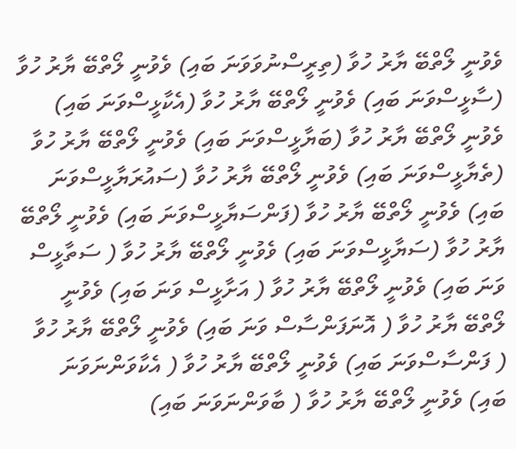ވެވުނީ ލޯތްބޭ ޔާރު ހުވާ (ތިރީސްނުވަވަނަ ބައި) ވެވުނީ ލޯތްބޭ ޔާރު ހުވާ (ސާޅީސްވަނަ ބައި) ވެވުނީ ލޯތްބޭ ޔާރު ހުވާ (އެކާޅީސްވަނަ ބައި) ވެވުނީ ލޯތްބޭ ޔާރު ހުވާ (ބަޔާޅީސްވަނަ ބައި) ވެވުނީ ލޯތްބޭ ޔާރު ހުވާ (ތެޔާޅީސްވަނަ ބައި) ވެވުނީ ލޯތްބޭ ޔާރު ހުވާ (ސައުރަޔާޅީސްވަނަ ބައި) ވެވުނީ ލޯތްބޭ ޔާރު ހުވާ (ފަންސަޔާޅީސްވަނަ ބައި) ވެވުނީ ލޯތްބޭ ޔާރު ހުވާ (ސަޔާޅީސްވަނަ ބައި) ވެވުނީ ލޯތްބޭ ޔާރު ހުވާ ( ސަތާޅީސް ވަނަ ބައި) ވެވުނީ ލޯތްބޭ ޔާރު ހުވާ ( އަށާޅީސް ވަނަ ބައި) ވެވުނީ ލޯތްބޭ ޔާރު ހުވާ ( އޮނަފަންސާސް ވަނަ ބައި) ވެވުނީ ލޯތްބޭ ޔާރު ހުވާ ( ފަންސާސްވަނަ ބައި) ވެވުނީ ލޯތްބޭ ޔާރު ހުވާ ( އެކާވަންނަވަނަ ބައި) ވެވުނީ ލޯތްބޭ ޔާރު ހުވާ ( ބާވަންނަވަނަ ބައި)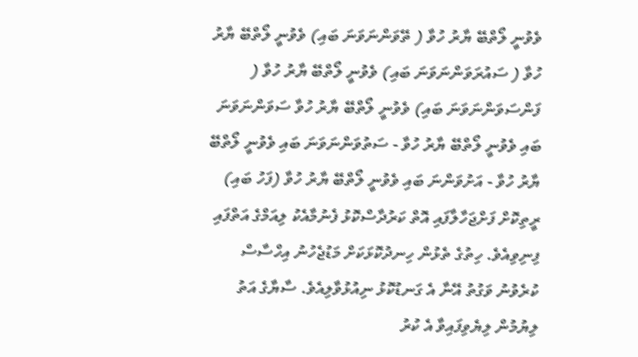ވެވުނީ ލޯތްބޭ ޔާރު ހުވާ ( ތޭވަންނަވަނަ ބައި) ވެވުނީ ލޯތްބޭ ޔާރު ހުވާ ( ސައުރަވަންނަވަނަ ބައި) ވެވުނީ ލޯތްބޭ ޔާރު ހުވާ ( ފަންސަވަންނަވަނަ ބައި) ވެވުނީ ލޯތްބޭ ޔާރު ހުވާ ސަވަންނަވަނަ ބައި ވެވުނީ ލޯތްބޭ ޔާރު ހުވާ - ސަތުވަންނަވަނަ ބައި ވެވުނީ ލޯތްބޭ ޔާރު ހުވާ - އަށުވަންނަ ބައި ވެވުނީ ލޯތްބޭ ޔާރު ހުވާ (ފަހު ބައި)
ރީތިކޮށް ފަށްޖަހާލާފައި އޮތް ކަރުދާސްކޮޅު ފެނުމާއެކު ލިއަމްގެ އަތްފައި ފިނިވިއެވެ. ހިތުގެ ތެޅުން ހިނދުކޮޅަކަށް މަޑުޖެހުނު އިހްސާސް ކުރެވުނު ވަގުތު އޭނާ އެ ގަނޑުކޮޅު ނިއުޅުވާލިއެވެ. ސާޔާގެ އަތު ލިޔުމުން ލިޔެވިފައިވާ އެ ކުރު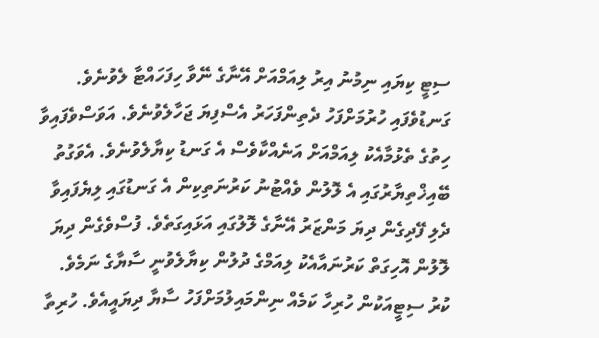ސިޓީ ކިޔައި ނިމުނު އިރު ލިއަމްއަށް އޭނާގެ ނޭވާ ހިފަހައްޓާ ލެވުނެވެ. ގަނޑުވެފައި ހުރުމަށްފަހު ދެތިންފަހަރު އެސްފިޔަ ޖަހާލެވުނެވެ. އަވަސްވެފައިވާ ހިތުގެ ތެޅުމާއެކު ލިއަމްއަށް އަނެއްކާވެސް އެ ގަނޑު ކިޔާލެވުނެވެ. އެވަގުތު ބޭއިޚްތިޔާރުގައި އެ ލޮލުން ވެއްޓުނު ކަރުނަތިކިން އެ ގަނޑުގައި ލިޔެފައިވާ ދެލި ފޭދިގެން ދިޔަ މަންޒަރު އޭނާގެ ލޮލުގައި އަޅައިގަތެވެ. ފުސްވެގެން ދިޔަ ލޮލުން އޮހިގަތް ކަރުނައާއެކު ލިއަމްގެ ދުލުން ކިޔާލެވުނީ ސާޔާގެ ނަމެވެ.
ކުރު ސިޓީއަކުން ހުރިހާ ކަމެއް ނިންމައިލުމަށްފަހު ސާޔާ ދިޔައީއެވެ. ހުރިތާ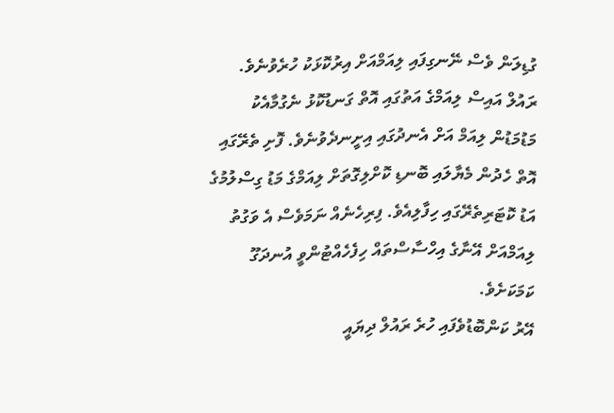ގުޑިލަން ވެސް ނޭނގިފައި ލިއަމްއަށް އިރުކޮޅަކު ހުރެވުނެވެ. ރައުލް އައިސް ލިއަމްގެ އަތުގައި އޮތް ގަނޑުކޮޅު ނެގުމާއެކު މަޑުމަޑުން ލިއަމް އަށް އެނދުގައި އިށީނދެވުނެވެ. ފޮށި ތެރޭގައި އޮތް ހެދުން މެޔާލައި ބޮނޑި ކޮށްލިގޮތަށް ލިއަމްގެ މަޑު ގިސްލުމުގެ އަޑު ކޮޓަރިތެރޭގައި ހިފާލިއެވެ. ފިރިހެނެއް ނަމަވެސް އެ ވަގުތު ލިއަމްއަށް އޭނާގެ އިހްސާސްތައް ހިފެހެއްޓުންވީ އުނދަގޫ ކަމަކަށެވެ.
އޭރު ކަންބޮޑުވެފައި ހުރެ ރައުލް ދިޔައީ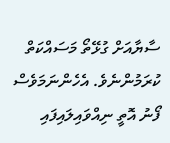ސާޔާއަށް ގުޅޭތޯ މަސައްކަތް ކުރަމުންނެވެ. އެހެންނަމަވެސް ފޯނު އޮތީ ނިއްވައިލައިފައި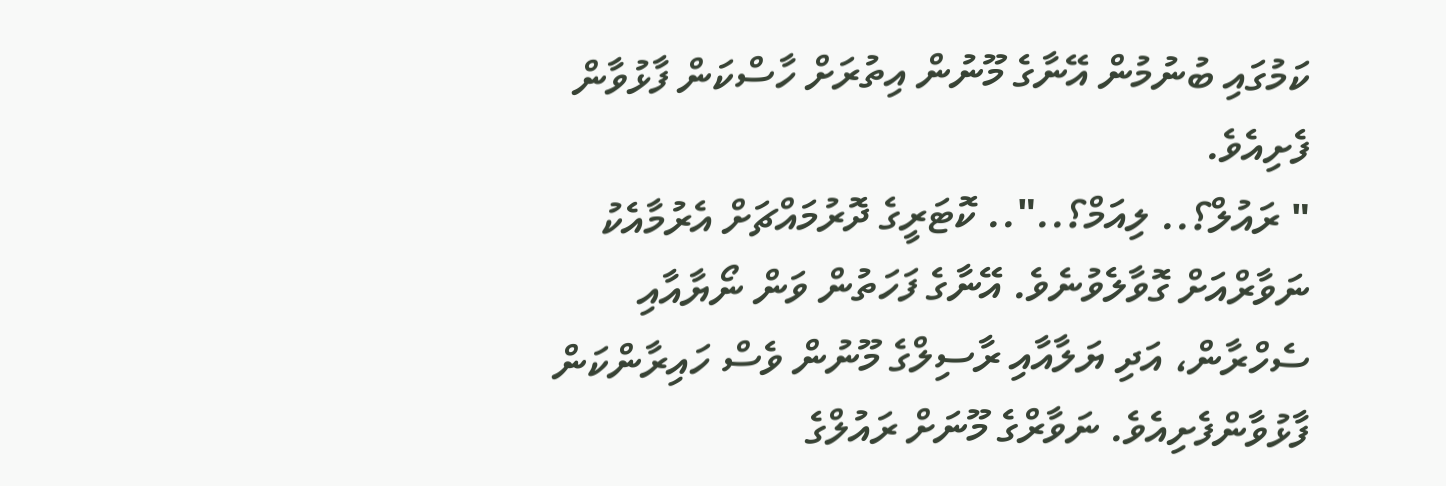ކަމުގައި ބުނުމުން އޭނާގެ މޫނުން އިތުރަށް ހާސްކަން ފާޅުވާން ފެށިއެވެ.
" ރައުލް؟.. ލިއަމް؟..".. ކޮޓަރީގެ ދޮރުމައްޗަށް އެރުމާއެކު ނަވާރްއަށް ގޮވާލެވުނެވެ. އޭނާގެ ފަހަތުން ވަން ނޯޔާއާއި ސެހްރާން، އަދި ޔަލާއާއި ރާސިލްގެ މޫނުން ވެސް ހައިރާންކަން ފާޅުވާންފެށިއެވެ. ނަވާރްގެ މޫނަށް ރައުލްގެ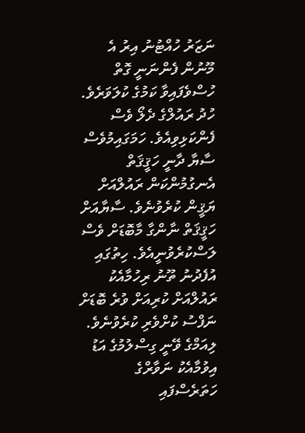ނަޒަރު ހުއްޓުނު އިރު އެ މޫނުން ފެންނަނީ ގޮތް ހުސްވެފައިވާ ކަމުގެ ކުލަވަރެވެ. ހުދު ރައުލްގެ ދެލޯ ވެސް ފެންކަޅިވިއެވެ. ހަމަގައިމުވެސް ސާޔާ ދާނީ ހަޤީޤަތް އެނގުމުންކަން ރައުލްއަށް ޔަޤީން ކުރެވުނެވެ. ސާޔާއަށް ހަޤީޤަތް ނާންގާ މާބޮޑަށް ވެސް ލަސްކުރެވުނީއެވެ. ހިތުގައި އުފެދުނު ތޫނު ރިހުމާއެކު ރައުލްއަށް ކުރިއަށް ވުރެ ބޮޑަށް ނަފްސު ކުށްވެރި ކުރެވުނެވެ.
ލިއަމްގެ ވޭނީ ގިސްލުމުގެ އަޑު އިވުމާއެކު ނަވާރްގެ ހަތަރެސްފައި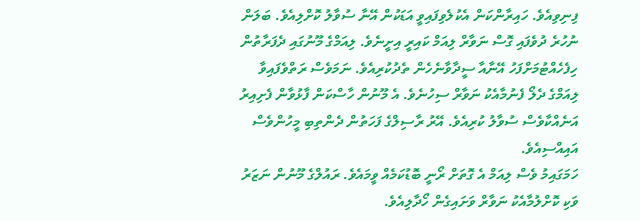ފިނިވިއެވެ. ހައިރާންކަން އެކުލެވިފައިވީ އަޑަކުން އޭނާ ސުވާލު ކޮށްލިއެވެ. ބަލަން ނުހުރެ ދުވެފައި ގޮސް ނަވާރް ލިއަމް ކައިރީ އިށީނެވެ. ލިއަމްގެ މޫނުގައި ދެފަރާތުން ހިފެހެއްޓުމަށްފަހު އޭނާއާ ސީދާވާނެހެން ތެދުކުރިއެވެ. ނަމަވެސް ރަތްވެފައިވާ ލިއަމްގެ ދެލޯ ފެނުމާއެކު ނަވާރް ސިހުނެވެ. އެ މޫނުން ހާސްކަން ފާޅުވާން ފެށިއިރު އަނެއްކާވެސް ސުވާލު ކުރިއެވެ. އޭރު ރާސިލްގެ ފަހަތުން ދެންތިބި މީހުންވެސް އައިއްސިއެވެ.
ހަމަގައިމު ވެސް ލިއަމް އެ ގޮތަށް ރޯނީ ބޮޑުކަމެއް ވީމައެވެ. ރައުލްގެ މޫނުން ނަޒަރު ވަކި ކޮށްލުމާއެކު ނަވާރް ވަށައިގެން ހޯދާލިއެވެ.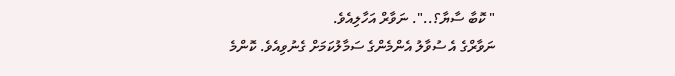" ކޮބާ ސާޔާ؟..". ނަވާރް އަހާލިއެވެ.
ނަވާރްގެ އެ ސުވާލު އެންމެންގެ ސަމާލުކަމަށް ގެނުވިއެވެ. ކޮންމެ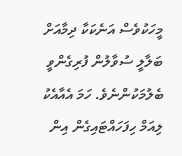މީހަކުވެސް އަނެކަކާ ދިމާއަށް ބަލާލީ ސުވާލުން ފުރިގެންވީ ބެލުމަކުންނެވެ. ހަމަ އެއާއެކު ލިއަމް ހިފަހައްޓައިގެން އިން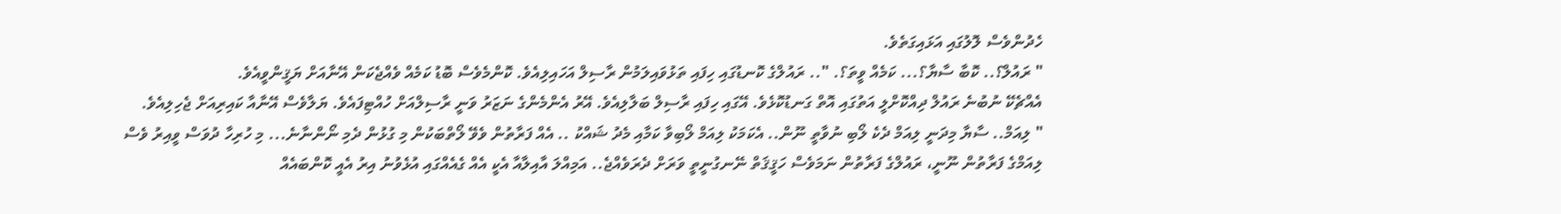ހެދުންވެސް ލޮލުގައި އަޅައިގަތެވެ.
" ރައުލް؟.. ކޮބާ ސާޔާ؟... ކަމެއް ވީތަ؟. ".. ރައުލްގެ ކޮނޑުގައި ހިފައި ތަޅުވައިލަމުން ރާސިލް އަހައިލިއެވެ. ކޮންމެވެސް ބޮޑު ކަމެއް ވެއްޖެކަން އޭނާއަށް ޔަޤީންވީއެވެ.
އެއްޗެކޭ ނުބުނެ ރައުލް ދިއްކޮށްލީ އަތުގައި އޮތް ގަނޑުކޮޅެވެ. އޭގައި ހިފައި ރާސިލް ބަލާލިއެވެ. އޭރު އެންމެންގެ ނަޒަރު ވަނީ ރާސިލްއަށް ހުއްޓިފައެވެ. ޔަލާވެސް އޭނާއާ ކައިރިއަށް ޖެހިލިއެވެ.
" ލިއަމް.. ސާޔާ މިދަނީ ލިއަމް ދެކެ ލޯބި ނުވާތީ ނޫން.. އެކަމަކު ލިއަމް ލޯބިވާ ކަމާއި މެދު ޝައްކު .. އެއް ފަރާތުން ވެވޭ ލޯތްބަކުން މި ގުޅުން ދެމި ނޯންނާނެ... މި ހުރިހާ ދުވަސް ވީއިރު ވެސް ލިއަމްގެ ފަރާތުން ނޫނީ، ރައުލްގެ ފަރާތުން ނަމަވެސް ހަޤީޤަތް ނޭނގުނީތީ ވަރަށް ދެރަވެއްޖެ.. އަމިއްލަ އާއިލާއާ އެކީ އެއް ގެއެއްގައި އުޅެވުނު އިރު އެއީ ކޮންބައެއް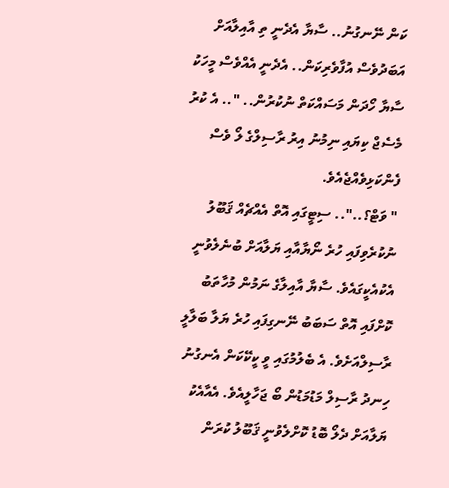ކަން ނޭނގުނު.. ސާޔާ އެދެނީ ތި އާއިލާއަށް އަބަދުވެސް އުފާވެރިކަން.. އެދެނީ އެއްވެސް މީހަކު ސާޔާ ހޯދަން މަސައްކަތް ނުކުރުން.. ".. އެ ކުރު މެސެޖް ކިޔައި ނިމުނު އިރު ރާސިލްގެ ލޯ ވެސް ފެންކަޅިވެއްޖެއެވެ.
" ވަޓް؟..".. ސިޓީގައި އޮތް އެއްޗެއް ޤަބޫލު ނުކުރެވިފައި ހުރެ ނޯޔާއާއި ޔަލާއަށް ބުނެލެވުނީ އެކުއެކީގައެވެ. ސާޔާ އާއިލާގެ ނަމުން މުހާތަބު ކޮށްފައި އޮތް ސަބަބު ނޭނގިފައި ހުރެ ޔަލާ ބަލާލީ ރާސިލްއަށެވެ. އެ ބެލުމުގައި ވީ ކީކޭކަން އެނގުނު ހިނދު ރާސިލް މަޑުމަޑުން ބޯ ޖަހާލީއެވެ. އެއާއެކު ޔަލާއަށް ދެލޯ ބޮޑު ކޮށްލެވުނީ ޤަބޫލު ކުރަން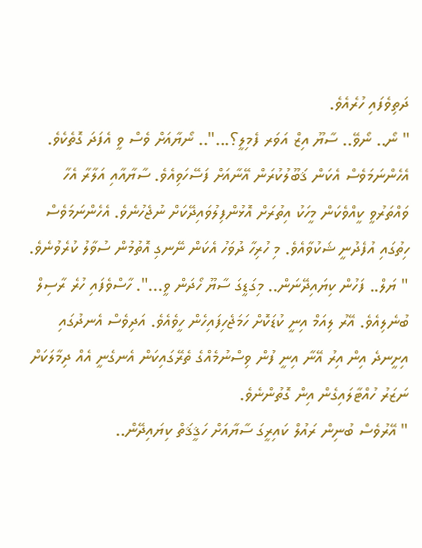ދަތިވެފައި ހުރެއެވެ.
" ނޯ.. ނޯވޭ.. ސާޔޫ އިޒް އަވަރ ފެމިލީ؟...".. ނޯޔާއަށް ވެސް ވީ އެފަދަ ގޮތެކެވެ. އެހެންނަމަވެސް އެކަން ޤަބޫލުކުރަން އޭނާއަށް ފަސޭހަވިއެވެ. ސާޔާއާއި އަލާރާ އެހާ ވައްތަރުވީ ކީއްވެކަން މީހަކު އިތުރަށް އޮޅުންފިލުވައިދޭކަށް ނުޖެހުނެވެ. އެހެންނަމަވެސް ހިތުގައި އުފެދުނީ ޝަކުވާއެވެ. މި ހުރިހާ ދުވަހު އެކަން ނޭނގި އޮތުމުން ސުވާލު ކުރެވުނެވެ.
" ޔަލް.. ފަހުން ކިޔައިދޭނަން.. މިގަޑީގަ ސާޔޫ ހޯދަން ވީ...". ހާސްވެފައި ހުރެ ރާސިލް ބުނެލިއެވެ. އޭރު ލިއަމް އިނީ ކުޑަކޮށް ހަމަޖެހިފައިހެން ހީވެއެވެ. އަދިވެސް އެނދުގައި އިށީނދެ އިން އިރު އޭނާ އިނީ ފުން ވިސްނުމެއްގެ ތެރޭގައިކަން އެނގެނީ އެއް ދިމާލަކަށް ނަޒަރު ހުއްޓާލައިގެން އިން ގޮތުންނެވެ.
" އޭރުވެސް ބުނިން ރައުލް ކައިރީގަ ސާޔާއަށް ހަޤީޤަތް ކިޔައިދޭން..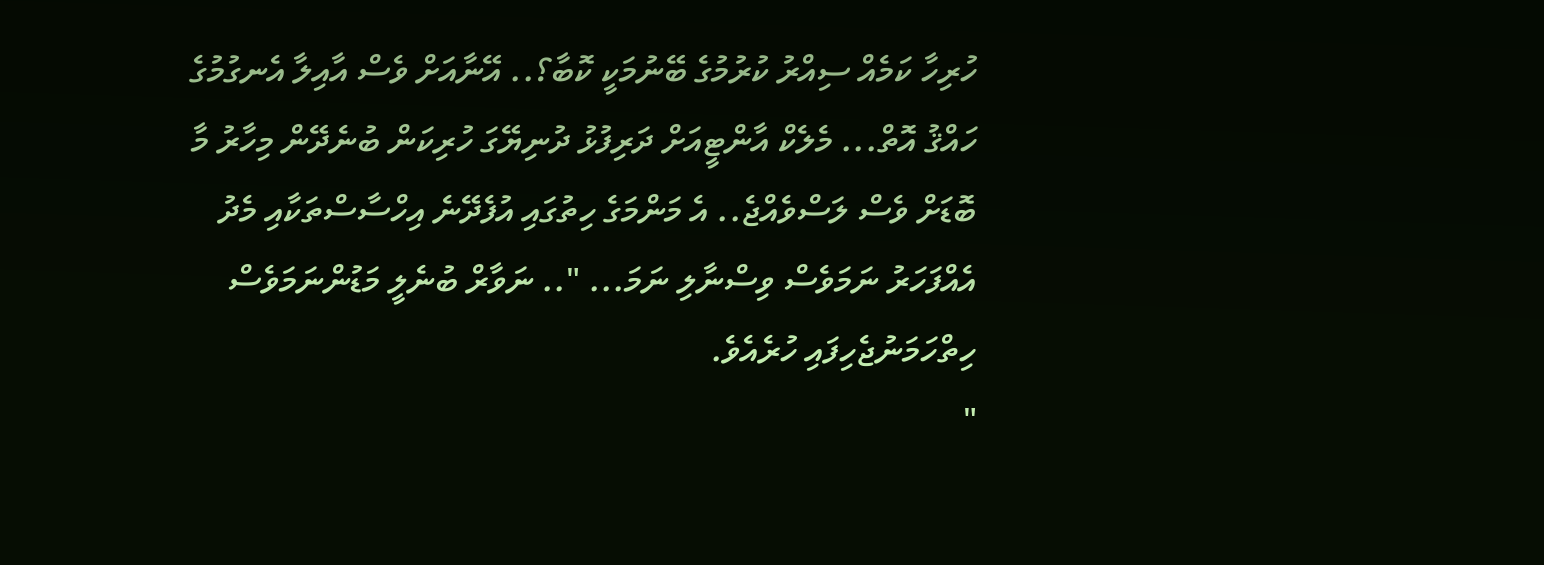ހުރިހާ ކަމެއް ސިއްރު ކުރުމުގެ ބޭނުމަކީ ކޮބާ؟.. އޭނާއަށް ވެސް އާއިލާ އެނގުމުގެ ހައްޤު އޮތް... މެލެކް އާންޓީއަށް ދަރިފުޅު ދުނިޔޭގަ ހުރިކަން ބުނެދޭން މިހާރު މާ ބޮޑަށް ވެސް ލަސްވެއްޖެ.. އެ މަންމަގެ ހިތުގައި އުފެދޭނެ އިހްސާސްތަކާއި މެދު އެއްފަހަރު ނަމަވެސް ވިސްނާލި ނަމަ... ".. ނަވާރް ބުނެލީ މަޑުންނަމަވެސް ހިތްހަމަނުޖެހިފައި ހުރެއެވެ.
"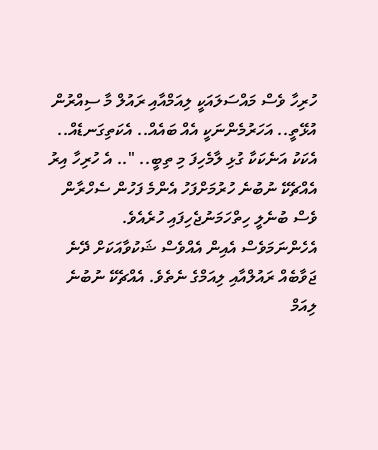ހުރިހާ ވެސް މައްސަލައަކީ ލިއަމްއާއި ރައުލް މާ ސިއްރުން އުޅޭތީ.. އަހަރުމެންނަކީ އެއް ބައެއް.. އެކަތިގަނޑެއް.. އެކަކު އަނެކަކާ ގުޅި ލާމެހިފަ މި ތިބީ.. ".. އެ ހުރިހާ އިރު އެއްޗެކޭ ނުބުނެ ހުރުމަށްފަހު އެންމެ ފަހުން ސެހްރާން ވެސް ބުނެލީ ހިތްހަމަނުޖެހިފައި ހުރެއެވެ.
އެހެންނަމަވެސް އެއިން އެއްވެސް ޝަކުވާއަކަށް ދޭނެ ޖަވާބެއް ރައުލްއާއި ލިއަމްގެ ނެތެވެ. އެއްޗެކޭ ނުބުނެ ލިއަމް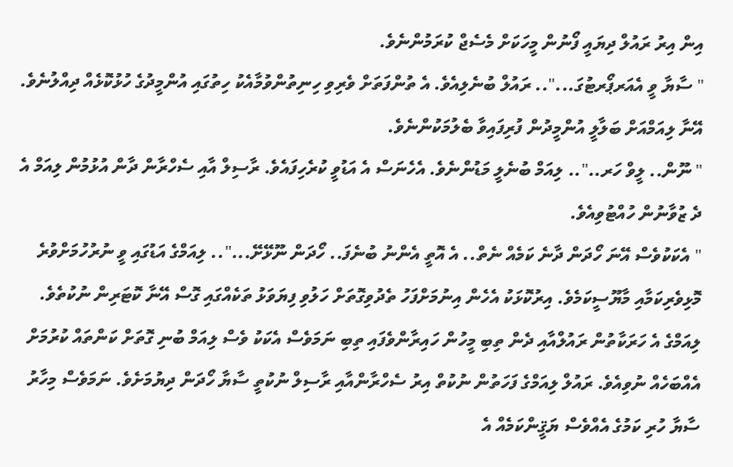އިން އިރު ރައުލް ދިޔައީ ފޯނުން މީހަކަށް މެސެޖް ކުރަމުންނެވެ.
" ސާޔާ ވީ އެއަރޕޯރޓުގަ...".. ރައުލް ބުނެލިއެވެ. އެ ތުންފަތަށް ވެރިވި ހިނިތުންވުމާއެކު ހިތުގައި އުންމީދުގެ ހުޅުކޮޅެއް ދިއްލުނެވެ. އޭނާ ލިއަމްއަށް ބަލާލީ އުންމީދުން ފުރިފައިވާ ބެލުމަކުންނެވެ.
" ނޫން.. ލީވް ހަރ..".. ލިއަމް ބުނެލީ މަޑުންނެވެ. އެހެނަސް އެ އަޑުވީ ކުރެހިފައެވެ. ރާސިލް އާއި ސެހްރާން ދާން އުޅުމުން ލިއަމް އެ ދެ ޒުވާނުން ހުއްޓުވިއެވެ.
" އެކަކުވެސް އޭނަ ހޯދަން ދާނެ ކަމެއް ނެތް.. އެ އޮތީ އެންނު ބުނެފަ.. ހޯދަން ނޫޅޭށޭ...".. ލިއަމްގެ އަޑުގައި ވީ ނުރުހުމަށްވުރެ މޮޅިވެރިކަމާއި މާޔޫސީކަމެވެ. އިރުކޮޅަކު އެހެން އިނުމަށްފަހު ތެދުވިގޮތަށް ހަލުވި ފިޔަވަޅު ތަކެއްގައި ގޮސް އޭނާ ކޮޓަރިން ނުކުތެވެ.
ލިއަމްގެ އެ ހަރަކާތުން ރައުލްއާއި ދެން ތިބި މީހުން ހައިރާންވެފައި ތިބި ނަމަވެސް އެކަކު ވެސް ލިއަމް ބުނި ގޮތަށް ކަންތައް ކުރުމަށް އެއްބަހެއް ނުވިއެވެ. ރައުލް ލިއަމްގެ ފަހަތުން ނުކުތް އިރު ސެހްރާންއާއި ރާސިލް ނުކުތީ ސާޔާ ހޯދަން ދިޔުމަށެވެ. ނަމަވެސް މިހާރު ސާޔާ ހުރި ކަމުގެ އެއްވެސް ޔަޤީންކަމެއް އެ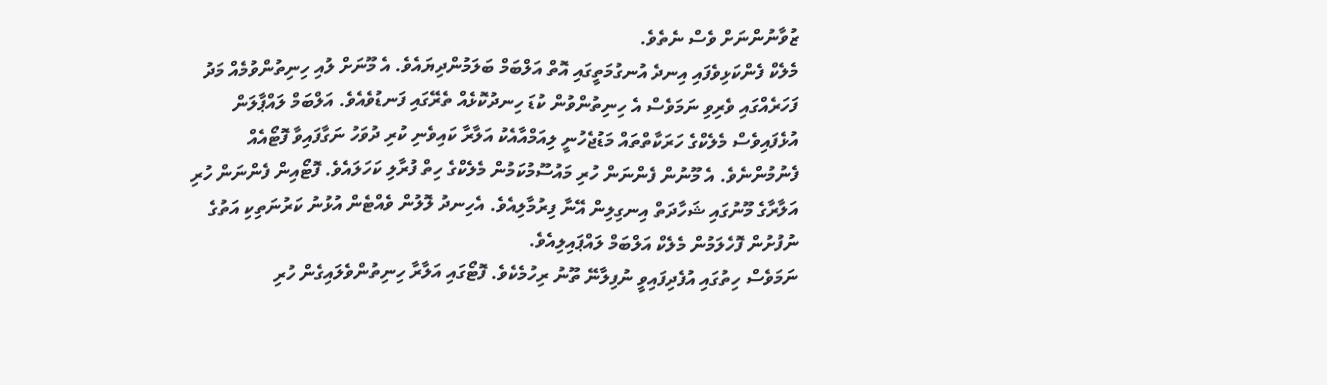ޒުވާނުންނަށް ވެސް ނެތެވެ.
މެލެކް ފެންކަޅިވެފައި އިނދެ އުނގުމަތީގައި އޮތް އަލްބަމް ބަލަމުންދިޔައެވެ. އެ މޫނަށް ލުއި ހިނިތުންވުމެއް މަދު ފަހަރެއްގައި ވެރިވި ނަމަވެސް އެ ހިނިތުންވުން ކުޑަ ހިނދުކޮޅެއް ތެރޭގައި ފަނޑުވެއެވެ. އަލްބަމް ލައްޕާލަން އުޅެފައިވެސް މެލެކްގެ ހަރަކާތްތައް މަޑުޖެހުނީ ލިއަމްއާއެކު އަލާރާ ކައިވެނި ކުރި ދުވަހު ނަގާފައިވާ ފޮޓޯއެއް ފެނުމުންނެވެ. އެ މޫނުން ފެންނަން ހުރި މައުސޫމުކަމުން މެލެކްގެ ހިތް ފުރާލި ކަހަލައެވެ. ފޮޓޯއިން ފެންނަން ހުރި އަލާރާގެ މޫނުގައި ޝަހާދަތް އިނގިލިން އޭނާ ފިރުމާލިއެވެ. އެހިނދު ލޮލުން ވެއްޓެން އުޅުނު ކަރުނަތިކި އަތުގެ ނުފުށުން ފޮހެލަމުން މެލެކް އަލްބަމް ލައްޕައިލިއެވެ.
ނަމަވެސް ހިތުގައި އުފެދިފައިވީ ނުފިލާނޭ ތޫނު ރިހުމެކެވެ. ފޮޓޯގައި އަލާރާ ހިނިތުންވެލައިގެން ހުރި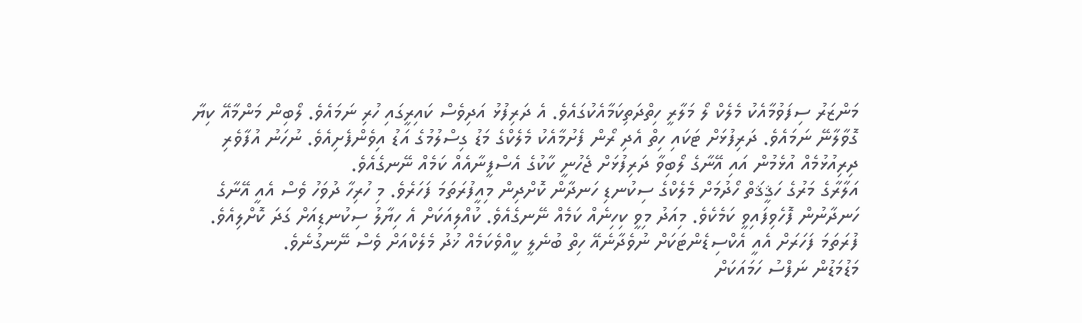މަންޒަރު ސިފަވުމާއެކު މެލެކް ލޯ މަލާރީ ހިތްދަތިކަމާއެކުގައެވެ. އެ ދަރިފުޅު އަދިވެސް ކައިރީގައި ހުރި ނަމައެވެ. ލޯބިން މަންމާއޭ ކިޔާ ގޮވާލާނޭ ނަމައެވެ. ދަރިފުޅަށް ޓަކައި ހިތް އެދި ރޯން ފެށުމާއެކު މެލެކްގެ މަޑު ގިސްލުމުގެ އަޑު އިވެންފެށިއެވެ. ނުހަނު އުފާވެރި ދިރިއުޅުމެއް އުޅެމުން އައި އޭނާގެ ލޯބިވާ ދަރިފުޅަށް ޖެހުނީ ކާކުގެ އެސްފީނާއެއް ކަމެއް ނޭނގެއެވެ.
އަލާރާގެ މަރުގެ ހަޤީޤަތް ހޯދުމަށް މެލެކްގެ ސިކުނޑި ހަނދާން ކޮށްދިން މިއީފުރަތަމަ ފަހަރެވެ. މި ހުރިހާ ދުވަހު ވެސް އެއީ އޭނާގެ ހަނދާނުން ފޮހެވިފައިވީ ކަމެކެވެ. މިއަދު މިވީ ކިހިނެއް ކަމެއް ނޭނގެއެވެ. ކުއްލިއަކަށް އެ ހިޔާލު ސިކުނޑިއަށް ގަދަ ކޮށްލިއެވެ. ފުރަތަމަ ފަހަރަށް އެއީ އެކްސިޑެންޓަކަށް ނުވެދާނެއޭ ހިތް ބުނެލީ ކީއްވެކަމެއް ޚުދު މެލެކްއަށް ވެސް ނޭނގުނެވެ.
މަޑުމަޑުން ނަފްސު ހަމައަކަށް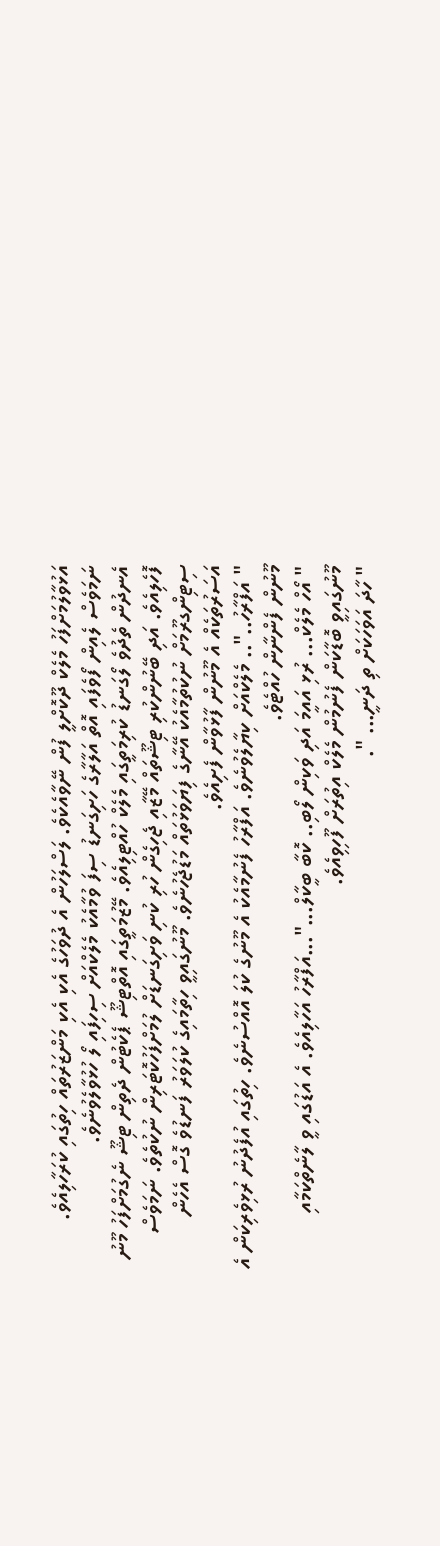އަޅުވާލުމަށްފަހު މެލެކް ދޫކޮށްލީ ފުން ނޭވާއެކެވެ. ލަސްލަހުން އެ ދުވަހުގެ އެކި އެކި މަންޒަރުތައް ހިތުގައި ކުރަހާލިއެވެ. ނަމަވެސް ލެއިން ފޯވެފައި އޮތް އަލާރާގެ ހަށިގަނޑު ސިފަ ވުމާއެކު މެލެކްއަށް ސިހިފައި ލޯ ހުޅުވާލެވުނެވެ.
އެނދުން ތެދުވެ ލޯގަނޑު ކުރިމަތީގައި މެލެކް ހުއްޓިލިއެވެ. މޭޒުމަތީގައި އޮތްޓިޝޫ ޕެކެޓުން ދެތިން ޓިޝޫ ނެގުމަށްފަހު މޫނު ފޮހެލިއެވެ. އަދި ބޭނުންކުރި ޓިޝޫތައް މޭޒާއި ޖެހިގެން ހުރި ކުނި ވަށިގަނޑަށް ލުމަށްފަހުކޮޓަރިން ނުކުތެވެ. ނަމަވެސް ސިޓިންގރޫމަށް ނުކުތުމާއެކު އޭނާގެ ފިޔަވަޅުތައް މަޑުޖެހުނެވެ. މޫނުގައިވީ ހިތާމައިގެ ކުލަވަރު ފަނޑުވެ ގޮސް އެހެން އަސަރުތަކެއް އެ މޫނުން ފާޅުވާން ފެށިއެވެ.
" އަފްރާހު..".. މެލެކްއަށް ކިޔާލެވުނެވެ. އަފްރާހު ފެނުމާއެކު އެ މޫނުގެ ކުލަ އޮއްސުނެވެ. ހިތުގައި އުފެދުނު ރުޅިވެރިކަން އެ މޫނުން ފެންނާން ހުއްޓެވެ.
" އޯހް މެލެކް... ރުޅި އައީމަ އަދި ވަކިން ލޯބި.. ކޮބާ ބީކާލް..."...އަފްރާހު އަހާލިއެވެ. އެ އަޑުގައި ވީ ލާނެތްކަމާއި މޫނުގައިވީ ބޮޑާކަން ފެނުމުން މެލެކް އިތުރަށް ފޫހިވިއެވެ.
" ހާދަ އަވަހަކަށް ތި ދަނީ... ".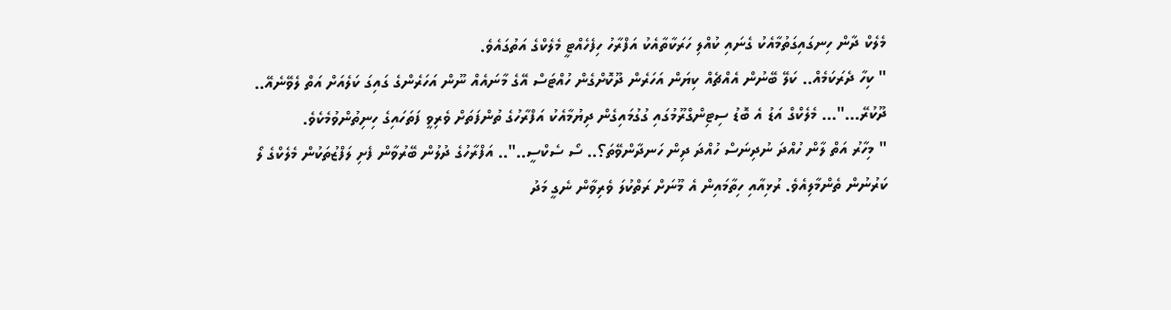މެލެކް ދާން ހިނގައިގަތުމާއެކު ގެނައި ކުއްލި ހަރަކާތާއެކު އަފްރާހު ހިފެހެއްޓީ މެލެކްގެ އަތުގައެވެ.
" ކިހާ ދެރަކަމެއް.. ކަލޭ ބޭނުން އެއްޗެއް ކިޔަން އަހަރެން ދޫކޮށްގެން ހުއްޓަސް އޭގެ މާނައެއް ނޫން އަހަރެންގެ ގައިގަ ކަލެއަށް އަތް ލެވޭނެއޭ.. ދޫކުރޭ..."... މެލެކްގް އަޑު އެ ބޮޑު ސިޓިންގްރޫމުގައި ގުގުމައިގެން ދިޔުމާއެކު އަފްރާހުގެ ތުންފަތަށް ވެރިވީ ފަތަހައިގެ ހިނިތުންވުމެކެވެ.
" މިހާރު އަތް ލާން ހުއްދަ ނުދިނަސް ހުއްދަ ދިން ހަނދާންވޭތަ؟.. ސޯ ސެކްސީ..".. އަފްރާހުގެ ދުލުން ބޭރުވާން ފެށި ލަފްޒުތަކުން މެލެކްގެ ލޯ ކަރުނުން ތެންމާލިއެވެ. ރުޅިއާއި ހިތާމައިން އެ މޫނަށް ރަތްކުލަ ވެރިވާން ނެގީ މަދު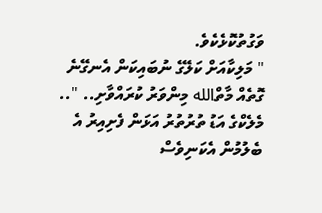ވަގުތުކޮޅެކެވެ.
" މަލިކާއަށް ކަލޭގެ ނުބައިކަން އެނގޭނެ ގޮތެއް މާތްالله މިންވަރު ކުރައްވާށި.. ".. މެލެކްގެ އަޑު ތުރުތުރު އަޅަން ފެށިއިރު އެ ބެލުމުން އެކަނިވެސް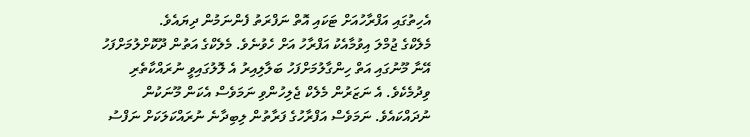އެހިތުގައި އަފްރާހުއަށް ޓަކައި އޮތް ނަފްރަތު ފެންނަމުން ދިޔައެވެ.
މެލެކްގެ ޖުމްލަ އިވުމާއެކު އަފްރާހު އަށް ހެވުނެވެ. މެލެކްގެ އަތުން ދޫކޮށްލުމަށްފަހު އޭނާ މޫނުގައި އަތް ހިންގާލުމަށްފަހު ބަލާލިއިރު އެ ލޮލުގައިވީ ނުރައްކާތެރި ވިދުމެކެވެ. އެ ނަޒަރުން މެލެކް ޖެލިހުންވި ނަމަވެސް އެކަން މޫނަކުން ނުދައްކައެވެ. ނަމަވެސް އަފްރާހުގެ ފަރާތުން ލިބިދާނެ ނުރައްކަލަކަށް ނަފްސު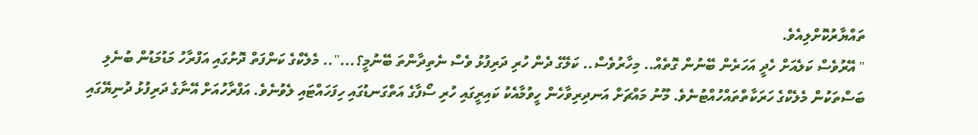ތައްޔާރުކޮށްލިއެވެ.
" އޭރުވެސް ކަލެއަށް ހެދީ އަހަރެން ބޭނުން ގޮތެއް.. މިހާރުވެސް.. ކަލޭގެ ދެން ހުރި ދަރިފުޅު ވެސް ނެތިދާންތަ ބޭނުމީ؟...".. މެލެކްގެ ކަންފަތް ދޮށުގައި އަފްރާހު މަޑުމަޑުން ބުނެލި ބަސްތަކުން މެލެކްގެ ހަރަކާތްތައްހުއްޓުނެވެ. މޫނު މައްޗަށް އަނދިރިވާހެން ހީވުމާއެކު ކައިރީގައި ހުރި ސޯފާގެ އަތްގަނޑުގައި ހިފަހައްޓައި ލެވުނެވެ. އަފްރާހުއަށް އޭނާގެ ދަރިފުޅު ދުނިޔޭގައި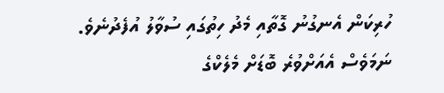ހުރިކަން އެނގުނު ގޮތާއި މެދު ހިތުގައި ސުވާލު އުފެދުނެވެ. ނަމަވެސް އެއަށްވުރެ ބޮޑަށް މެލެކްގެ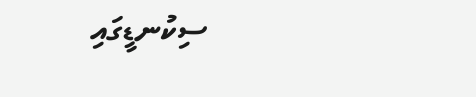ސިކުނޑީގައި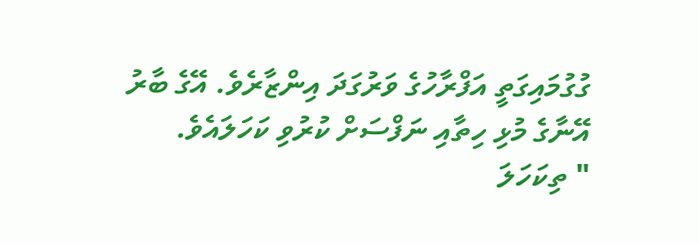ގުގުމައިގަތީ އަފްރާހުގެ ވަރުގަދަ އިންޒާރެވެ. އޭގެ ބާރު އޭނާގެ މުޅި ހިތާއި ނަފްސަށް ކުރުވި ކަހަލައެވެ.
" ތިކަހަލަ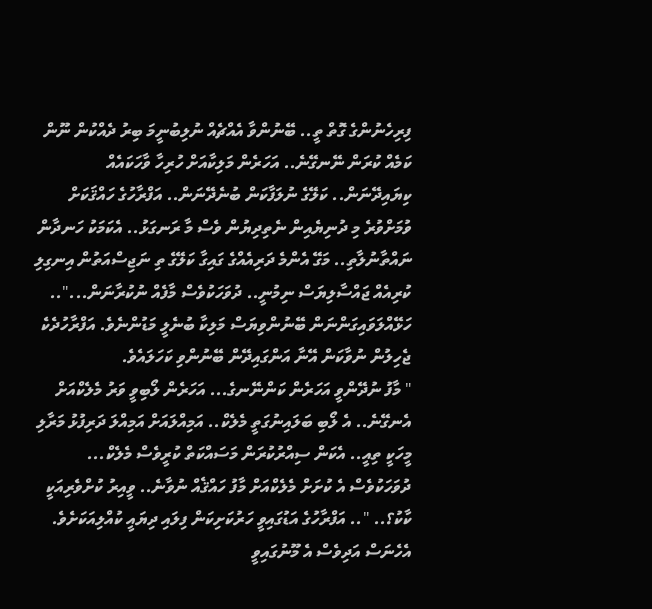ފިރިހެނުންގެ ގޮތް ތީ.. ބޭނުންވާ އެއްޗެއް ނުލިބުނީމަ ބިރު ދެއްކުން ނޫން ކަމެއް ކުރަން ނޭނގޭނެ.. އަހަރެން މަލިކާއަށް ހުރިހާ ވާހަކައެއް ކިޔައިދޭނަން.. ކަލޭގެ ނުލަފާކަން ބުނެދޭނަން.. އަފްރާހުގެ ހައްޤަކަށް ވުމަށްވުރެ މި ދުނިޔެއިން ނެތިދިޔުން ވެސް މާ ރަނގަޅު.. އެކަމަކު ހަނދާން ނައްތާނުލާތި.. މަގޭ އެންމެ ދަރިއެއްގެ ގައިގާ ކަލޭގެ ތި ނަޖިސްއަތުން އިނގިލި ކުރިއެއް ޖައްސާލިޔަސް ނިމުނީ.. ދުވަހަކުވެސް މާފެއް ނުކުރާނަން...".. ހަޅޭއްލަވައިގަންނަން ބޭނުންވިޔަސް މަލިކާ ބުނެލީ މަޑުންނެވެ. އަފްރާހުދެކެ ޖެހިލުން ނުވާކަން އޭނާ އަންގައިދޭން ބޭނުންވި ކަހަލައެވެ.
" މާފު ނުދޭންވީ އަހަރެން ކަންނޭނގެ... އަހަރެން ލޯބިވީ ވަރު މެލެކްއަށް އެނގޭނެ.. އެ ލޯބި ބަލައިނުގަތީ މެލެކް.. އަމިއްލައަށް އަމިއްލަ ދަރިފުޅު މަރާލި މީހަކީ ތިއީ.. އެކަން ސިއްރުކުރަން މަސައްކަތް ކުރީވެސް މެލެކް... ދުވަހަކުވެސް އެ ކުށަށް މެލެކްއަށް މާފު ހައްޤެއް ނުވާނެ.. ވީއިރު ކުށްވެރިއަކީ ކާކު؟.. ".. އަފްރާހުގެ އަޑުގައިވީ ހަރުކަށިކަން ފިލައި ދިޔައީ ކުއްލިއަކަށެވެ. އެހެނަސް އަދިވެސް އެ މޫނުގައިވީ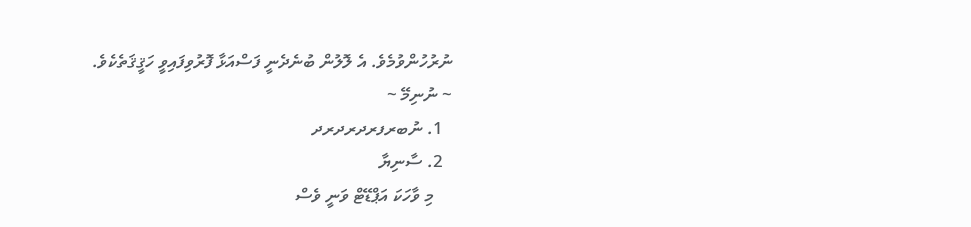ނުރުހުންވުމެވެ. އެ ލޮލުން ބުނެދެނީ ފަސްއަޅާ ފޮރުވިފައިވީ ހަޤީޤަތެކެވެ.
~ ނުނިމޭ ~
  1. ނުބރފރދރދރދ
  2. ސާނިޔާ
    މި ވާހަކަ އަޕްޑޭޓް ވަނީ ވެސް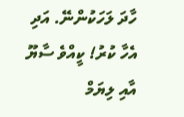ހާދަ ލަހަކުންނޭ. އަދި އެހާ ކުރު! ކީއްވެ ސާޔޫ އާއި ލިޔަމް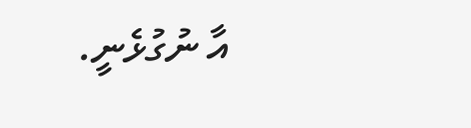އާ ނުގުޅެނީ.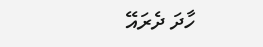ހާދަ ދެރައޭ